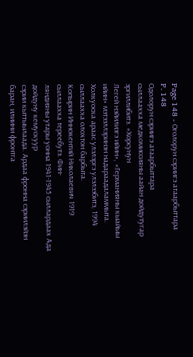Page 148 - Оголорун сэриигэ атаарбыттара
P. 148
Одолорун сэриигэ атаарбыттара
сыллаахха медкомиссияны аайан дойдутугар эргиллибитэ. «Хорсунун
Легей нэйилиэгэ ийин», «Германияны кыайыы ийин» мэтээллэринэн надараадаламмыта.
Холкуоска араас улэлэргэ улэлээбитэ, 1994 сыллаахха олохтон барбыта.
Копырин Иннокентий Николаевич 1919 сыллаахха тереебутэ. Фин-
ляндияны утары уонна 1941-1945 сыллардаах Ада дойдуну кемускуур
сэрии кыттыылаада. Ардаа фронна сэриилэйэн баран, илиини фронтга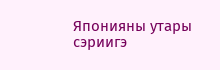Японияны утары сэриигэ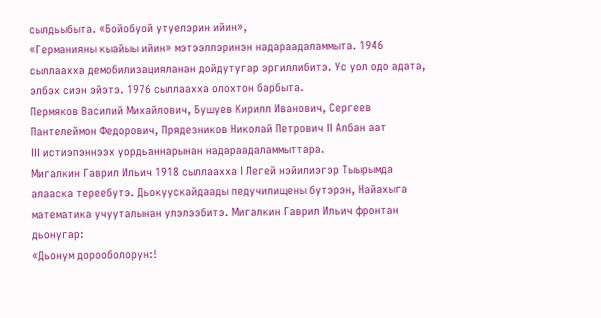сылдьыбыта. «Бойобуой утуелэрин ийин»,
«Германияны кыайыы ийин» мэтээллэринэн надараадаламмыта. 1946
сыллаахха демобилизацияланан дойдутугар эргиллибитэ. Ус уол одо адата,
элбэх сиэн эйэтэ. 1976 сыллаахха олохтон барбыта.
Пермяков Василий Михайлович, Бушуев Кирилл Иванович, Сергеев
Пантелеймон Федорович, Прядезников Николай Петрович II Албан аат
III истиэпэннээх уордьаннарынан надараадаламмыттара.
Мигалкин Гаврил Ильич 1918 сыллаахха I Легей нэйилиэгэр Тыырымда
алааска тереебутэ. Дьокуускайдаады педучилищены бутэрэн, Найахыга
математика учууталынан улэлээбитэ. Мигалкин Гаврил Ильич фронтан
дьонугар:
«Дьонум дорооболорун:!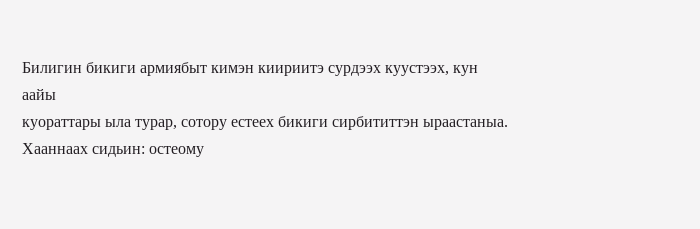Билигин бикиги армиябыт кимэн киириитэ сурдээх куустээх, кун аайы
куораттары ыла турар, сотору естеех бикиги сирбититтэн ыраастаныа.
Хааннаах сидьин: остеому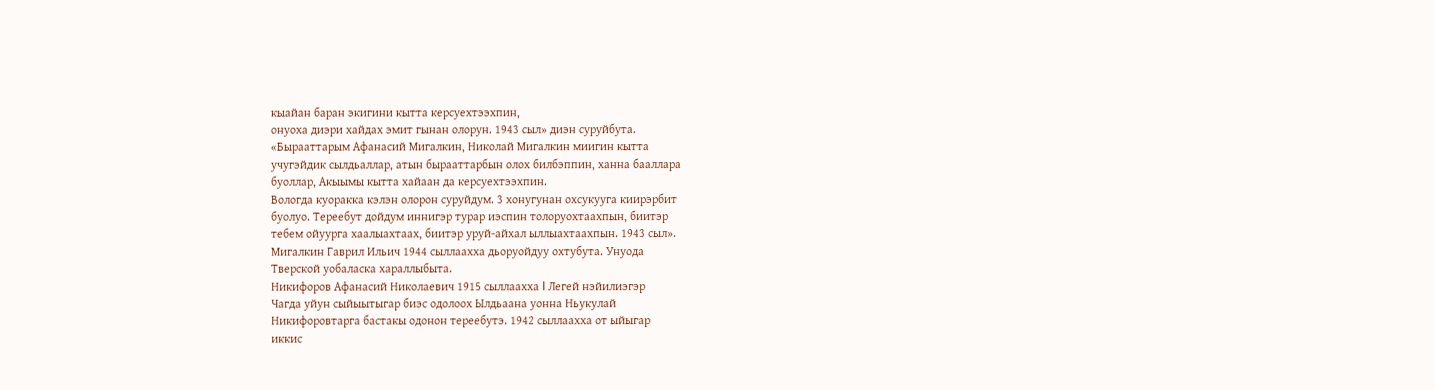кыайан баран экигини кытта керсуехтээхпин,
онуоха диэри хайдах эмит гынан олорун. 1943 сыл» диэн суруйбута.
«Бырааттарым Афанасий Мигалкин, Николай Мигалкин миигин кытта
учугэйдик сылдьаллар, атын бырааттарбын олох билбэппин, ханна бааллара
буоллар, Акыымы кытта хайаан да керсуехтээхпин.
Вологда куоракка кэлэн олорон суруйдум. 3 хонугунан охсукууга киирэрбит
буолуо. Тереебут дойдум иннигэр турар иэспин толоруохтаахпын, биитэр
тебем ойуурга хаалыахтаах, биитэр уруй-айхал ыллыахтаахпын. 1943 сыл».
Мигалкин Гаврил Ильич 1944 сыллаахха дьоруойдуу охтубута. Унуода
Тверской уобаласка хараллыбыта.
Никифоров Афанасий Николаевич 1915 сыллаахха I Легей нэйилиэгэр
Чагда уйун сыйыытыгар биэс одолоох Ылдьаана уонна Ньукулай
Никифоровтарга бастакы одонон тереебутэ. 1942 сыллаахха от ыйыгар
иккис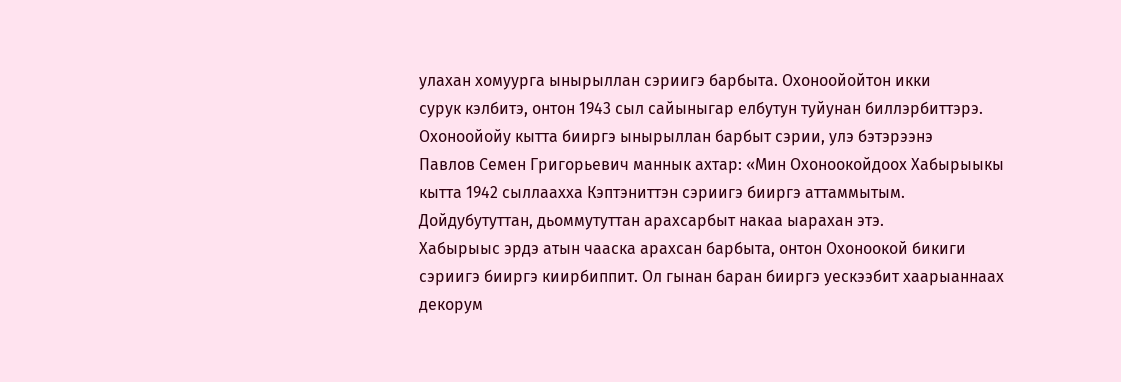улахан хомуурга ынырыллан сэриигэ барбыта. Охоноойойтон икки
сурук кэлбитэ, онтон 1943 сыл сайыныгар елбутун туйунан биллэрбиттэрэ.
Охоноойойу кытта бииргэ ынырыллан барбыт сэрии, улэ бэтэрээнэ
Павлов Семен Григорьевич маннык ахтар: «Мин Охоноокойдоох Хабырыыкы
кытта 1942 сыллаахха Кэптэниттэн сэриигэ бииргэ аттаммытым.
Дойдубутуттан, дьоммутуттан арахсарбыт накаа ыарахан этэ.
Хабырыыс эрдэ атын чааска арахсан барбыта, онтон Охоноокой бикиги
сэриигэ бииргэ киирбиппит. Ол гынан баран бииргэ уескээбит хаарыаннаах
декорум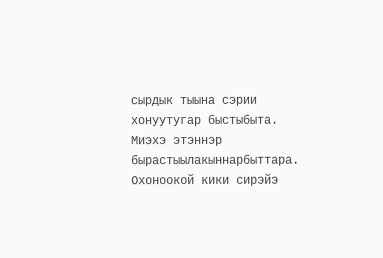сырдык тыына сэрии хонуутугар быстыбыта. Миэхэ этэннэр
бырастыылакыннарбыттара. Охоноокой кики сирэйэ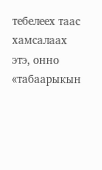тебелеех таас хамсалаах
этэ, онно «табаарыкын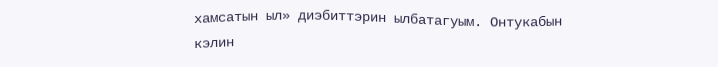хамсатын ыл» диэбиттэрин ылбатагуым. Онтукабын
кэлин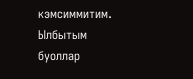кэмсиммитим. Ылбытым буоллар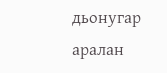дьонугар аралан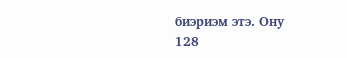биэриэм этэ. Ону
128